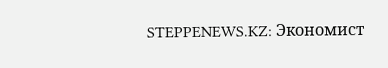STEPPENEWS.KZ: Экономист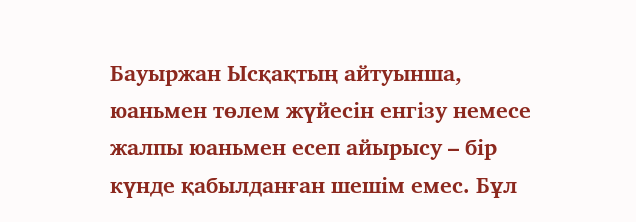Бауыржан Ысқақтың айтуынша, юаньмен төлем жүйесін енгізу немесе жалпы юаньмен есеп айырысу – бір күнде қабылданған шешім емес. Бұл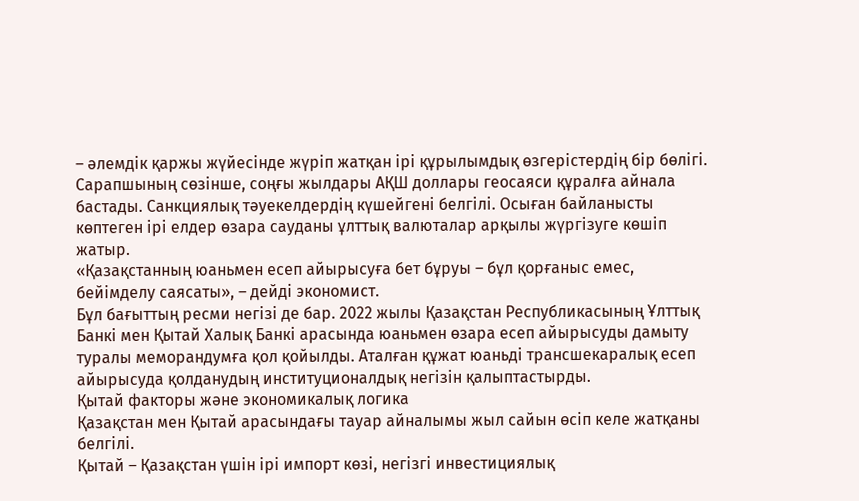– әлемдік қаржы жүйесінде жүріп жатқан ірі құрылымдық өзгерістердің бір бөлігі.
Сарапшының сөзінше, соңғы жылдары АҚШ доллары геосаяси құралға айнала бастады. Санкциялық тәуекелдердің күшейгені белгілі. Осыған байланысты көптеген ірі елдер өзара сауданы ұлттық валюталар арқылы жүргізуге көшіп жатыр.
«Қазақстанның юаньмен есеп айырысуға бет бұруы – бұл қорғаныс емес, бейімделу саясаты», – дейді экономист.
Бұл бағыттың ресми негізі де бар. 2022 жылы Қазақстан Республикасының Ұлттық Банкі мен Қытай Халық Банкі арасында юаньмен өзара есеп айырысуды дамыту туралы меморандумға қол қойылды. Аталған құжат юаньді трансшекаралық есеп айырысуда қолданудың институционалдық негізін қалыптастырды.
Қытай факторы және экономикалық логика
Қазақстан мен Қытай арасындағы тауар айналымы жыл сайын өсіп келе жатқаны белгілі.
Қытай – Қазақстан үшін ірі импорт көзі, негізгі инвестициялық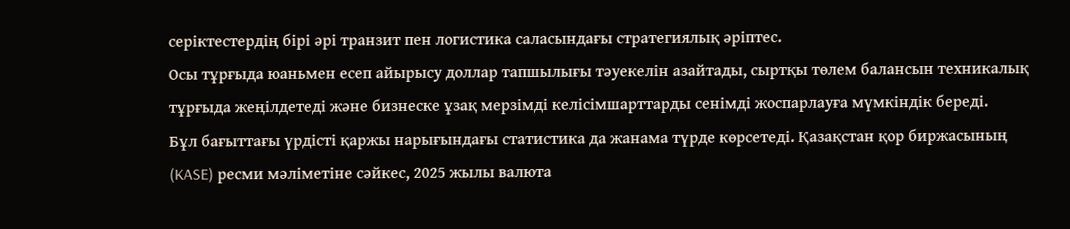серіктестердің бірі әрі транзит пен логистика саласындағы стратегиялық әріптес.
Осы тұрғыда юаньмен есеп айырысу доллар тапшылығы тәуекелін азайтады, сыртқы төлем балансын техникалық тұрғыда жеңілдетеді және бизнеске ұзақ мерзімді келісімшарттарды сенімді жоспарлауға мүмкіндік береді.
Бұл бағыттағы үрдісті қаржы нарығындағы статистика да жанама түрде көрсетеді. Қазақстан қор биржасының (KASE) ресми мәліметіне сәйкес, 2025 жылы валюта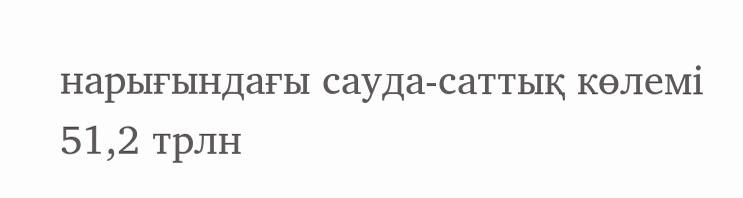нарығындағы сауда-саттық көлемі 51,2 трлн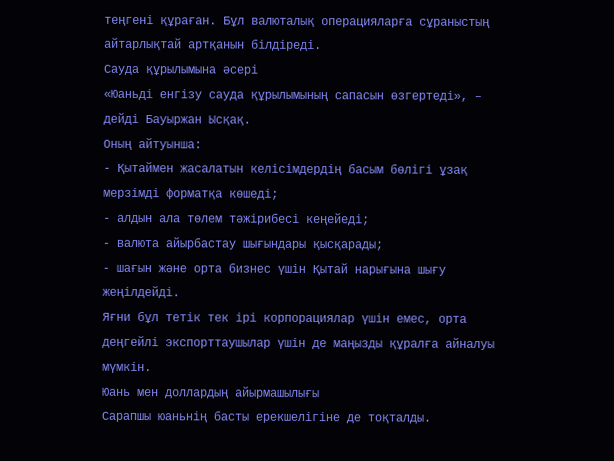теңгені құраған. Бұл валюталық операцияларға сұраныстың айтарлықтай артқанын білдіреді.
Сауда құрылымына әсері
«Юаньді енгізу сауда құрылымының сапасын өзгертеді», – дейді Бауыржан Ысқақ.
Оның айтуынша:
- Қытаймен жасалатын келісімдердің басым бөлігі ұзақ мерзімді форматқа көшеді;
- алдын ала төлем тәжірибесі кеңейеді;
- валюта айырбастау шығындары қысқарады;
- шағын және орта бизнес үшін Қытай нарығына шығу жеңілдейді.
Яғни бұл тетік тек ірі корпорациялар үшін емес, орта деңгейлі экспорттаушылар үшін де маңызды құралға айналуы мүмкін.
Юань мен доллардың айырмашылығы
Сарапшы юаньнің басты ерекшелігіне де тоқталды.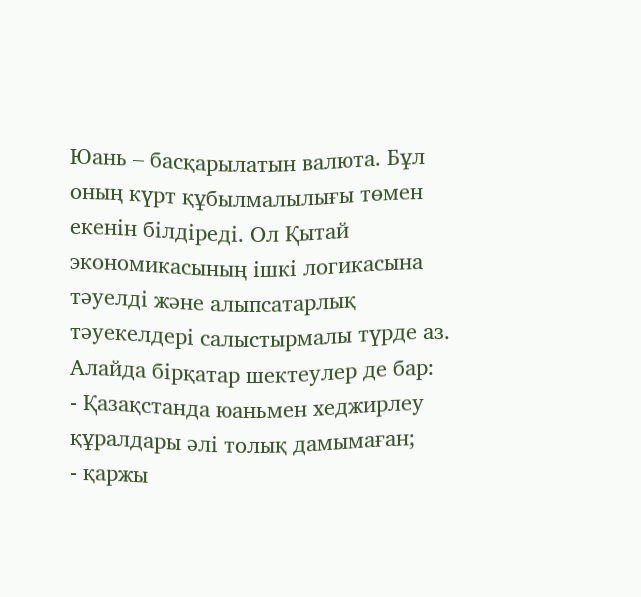Юань – басқарылатын валюта. Бұл оның күрт құбылмалылығы төмен екенін білдіреді. Ол Қытай экономикасының ішкі логикасына тәуелді және алыпсатарлық тәуекелдері салыстырмалы түрде аз.
Алайда бірқатар шектеулер де бар:
- Қазақстанда юаньмен хеджирлеу құралдары әлі толық дамымаған;
- қаржы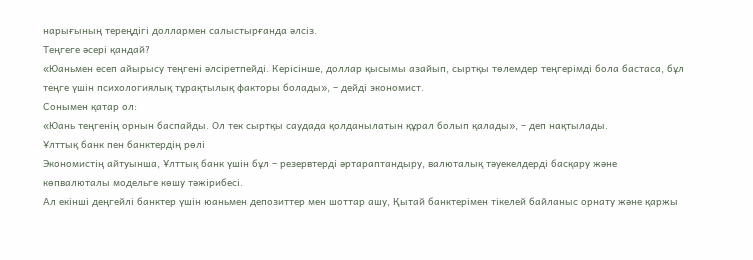нарығының тереңдігі доллармен салыстырғанда әлсіз.
Теңгеге әсері қандай?
«Юаньмен есеп айырысу теңгені әлсіретпейді. Керісінше, доллар қысымы азайып, сыртқы төлемдер теңгерімді бола бастаса, бұл теңге үшін психологиялық тұрақтылық факторы болады», – дейді экономист.
Сонымен қатар ол:
«Юань теңгенің орнын баспайды. Ол тек сыртқы саудада қолданылатын құрал болып қалады», – деп нақтылады.
Ұлттық банк пен банктердің рөлі
Экономистің айтуынша, Ұлттық банк үшін бұл – резервтерді әртараптандыру, валюталық тәуекелдерді басқару және көпвалюталы модельге көшу тәжірибесі.
Ал екінші деңгейлі банктер үшін юаньмен депозиттер мен шоттар ашу, Қытай банктерімен тікелей байланыс орнату және қаржы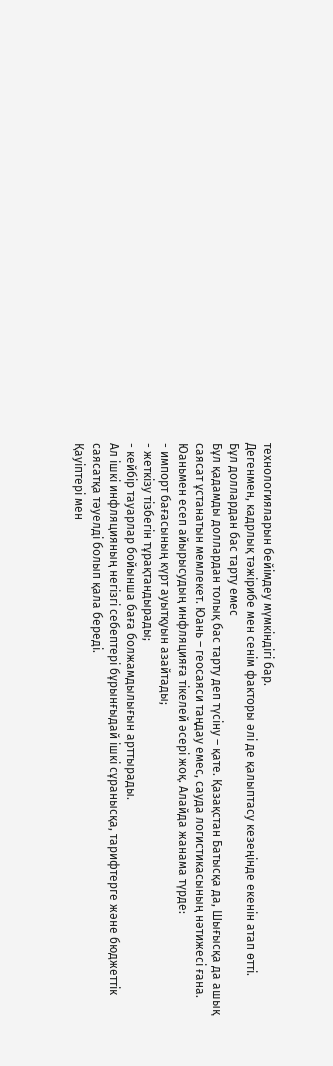технологияларын бейімдеу мүмкіндігі бар.
Дегенмен, кадрлық тәжірибе мен сенім факторы әлі де қалыптасу кезеңінде екенін атап өтті.
Бұл доллардан бас тарту емес
Бұл қадамды доллардан толық бас тарту деп түсіну – қате. Қазақстан Батысқа да, Шығысқа да ашық саясат ұстанатын мемлекет. Юань – геосаяси таңдау емес, сауда логистикасының нәтижесі ғана.
Юаньмен есеп айырысудың инфляцияға тікелей әсері жоқ. Алайда жанама түрде:
- импорт бағасының күрт ауытқуын азайтады;
- жеткізу тізбегін тұрақтандырады;
- кейбір тауарлар бойынша баға болжамдылығын арттырады.
Ал ішкі инфляцияның негізгі себептері бұрынғыдай ішкі сұранысқа, тарифтерге және бюджеттік саясатқа тәуелді болып қала береді.
Қауіптері мен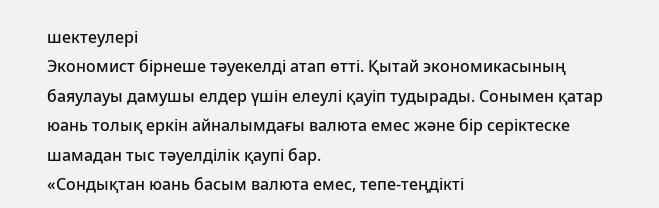шектеулері
Экономист бірнеше тәуекелді атап өтті. Қытай экономикасының баяулауы дамушы елдер үшін елеулі қауіп тудырады. Сонымен қатар юань толық еркін айналымдағы валюта емес және бір серіктеске шамадан тыс тәуелділік қаупі бар.
«Сондықтан юань басым валюта емес, тепе-теңдікті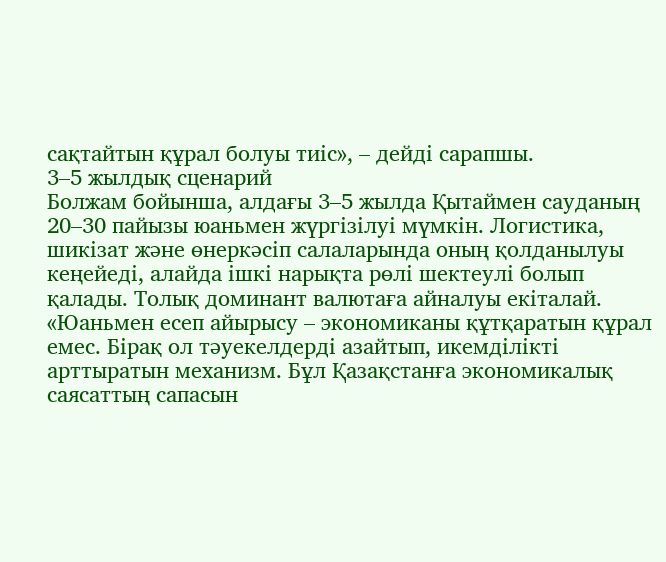сақтайтын құрал болуы тиіс», – дейді сарапшы.
3–5 жылдық сценарий
Болжам бойынша, алдағы 3–5 жылда Қытаймен сауданың 20–30 пайызы юаньмен жүргізілуі мүмкін. Логистика, шикізат және өнеркәсіп салаларында оның қолданылуы кеңейеді, алайда ішкі нарықта рөлі шектеулі болып қалады. Толық доминант валютаға айналуы екіталай.
«Юаньмен есеп айырысу – экономиканы құтқаратын құрал емес. Бірақ ол тәуекелдерді азайтып, икемділікті арттыратын механизм. Бұл Қазақстанға экономикалық саясаттың сапасын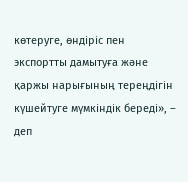көтеруге, өндіріс пен экспортты дамытуға және қаржы нарығының тереңдігін күшейтуге мүмкіндік береді», – деп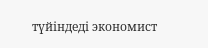түйіндеді экономист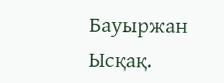Бауыржан Ысқақ.